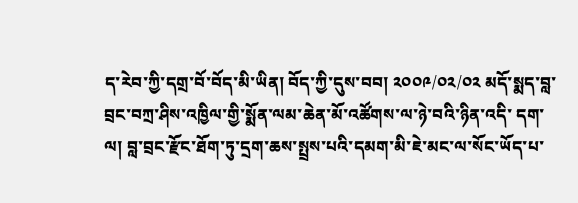ད་རེབ་ཀྱི་དགྲ་བོ་བོད་མི་ཡིན། བོད་ཀྱི་དུས་བབ། ༢༠༠༩/༠༢/༠༢ མདོ་སྨད་བླ་བྲང་བཀྲ་ཤིས་འཁྱིལ་གྱི་སྨོན་ལམ་ཆེན་མོ་འཚོགས་ལ་ཉེ་བའི་ཉིན་འདི་ དག་ལ། བླ་བྲང་རྫོང་ཐོག་ཏུ་དྲག་ཆས་སྤྲས་པའི་དམག་མི་ཇེ་མང་ལ་སོང་ཡོད་པ་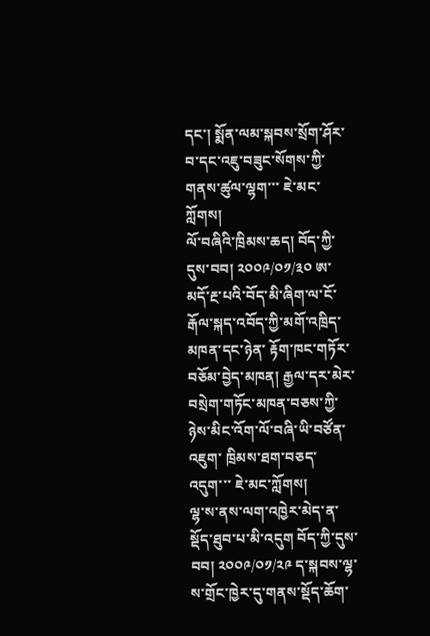དང་། སྨོན་ལམ་སྐབས་སྲོག་ཤོར་བ་དང་འཇུ་བཟུང་སོགས་ཀྱི་གནས་ཚུལ་ལྷག་་་ ཇེ་མང་ཀློགས།
ལོ་བཞིའི་ཁྲིམས་ཆད། བོད་ཀྱི་དུས་བབ། ༢༠༠༩/༠༡/༣༠ ཨ་མདོ་རྔ་པའི་བོད་མི་ཞིག་ལ་ངོ་རྒོལ་སྐད་འབོད་ཀྱི་མགོ་འཁྲིད་མཁན་དང་ཉེན་ རྟོག་ཁང་གཏོར་བཅོམ་བྱེད་མཁན། རྒྱལ་དར་མེར་བསྲེག་གཏོང་མཁན་བཅས་ཀྱི་ཉེས་མིང་འོག་ལོ་བཞི་ཡི་བཙོན་འཇུག་ ཁྲིམས་ཐག་བཅད་འདུག་་་ ཇེ་མང་ཀློགས།
ལྷ་ས་ནས་ལག་འཁྱེར་མེད་ན་སྡོད་ཐུབ་པ་མི་འདུག བོད་ཀྱི་དུས་བབ། ༢༠༠༩/༠༡/༢༩ ད་སྐབས་ལྷ་ས་གྲོང་ཁྱེར་དུ་གནས་སྡོད་ཆོག་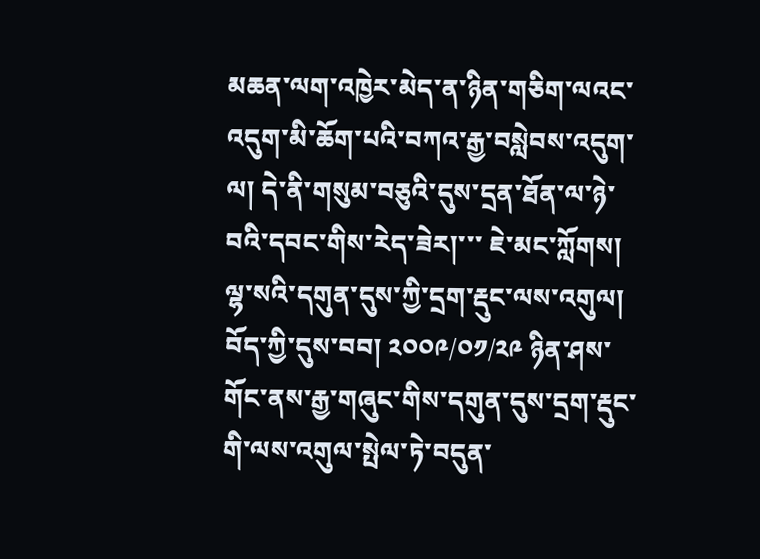མཆན་ལག་འཁྱེར་མེད་ན་ཉིན་གཅིག་ལའང་ འདུག་མི་ཆོག་པའི་བཀའ་རྒྱ་བསླེབས་འདུག་ལ། དེ་ནི་གསུམ་བཅུའི་དུས་དྲན་ཐོན་ལ་ཉེ་བའི་དབང་གིས་རེད་ཟེར།་་་ ཇེ་མང་ཀློགས།
ལྷ་སའི་དགུན་དུས་ཀྱི་དྲག་རྡུང་ལས་འགུལ། བོད་ཀྱི་དུས་བབ། ༢༠༠༩/༠༡/༢༩ ཉིན་ཤས་གོང་ནས་རྒྱ་གཞུང་གིས་དགུན་དུས་དྲག་རྡུང་གི་ལས་འགུལ་སྤེལ་ཏེ་བདུན་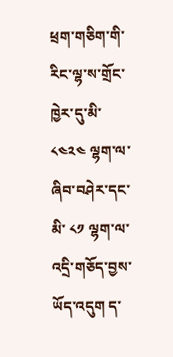ཕྲག་གཅིག་གི་རིང་ལྷ་ས་གྲོང་ཁྱེར་དུ་མི་ ༨༤༢༤ ལྷག་ལ་ཞིབ་བཤེར་དང་མི་ ༨༡ ལྷག་ལ་འདྲི་གཅོད་བྱས་ཡོད་འདུག ད་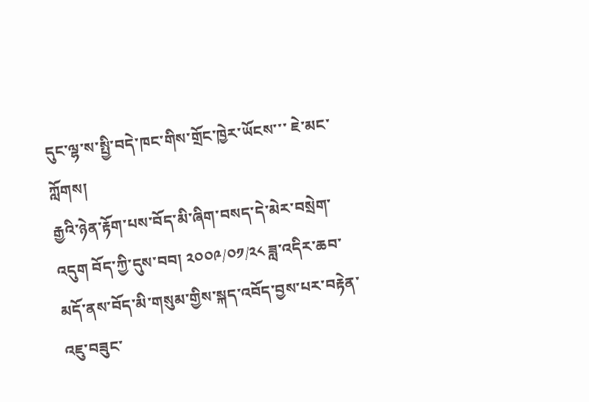དུང་ལྷ་ས་སྤྱི་བདེ་ཁང་གིས་གྲོང་ཁྱེར་ཡོངས་་་ ཇེ་མང་ཀློགས།
རྒྱའི་ཉེན་རྟོག་པས་བོད་མི་ཞིག་བསད་དེ་མེར་བསྲེག་འདུག བོད་ཀྱི་དུས་བབ། ༢༠༠༩/༠༡/༢༨ ཟླ་འདིར་ཆབ་མདོ་ནས་བོད་མི་གསུམ་གྱིས་སྐད་འབོད་བྱས་པར་བརྟེན་འཇུ་བཟུང་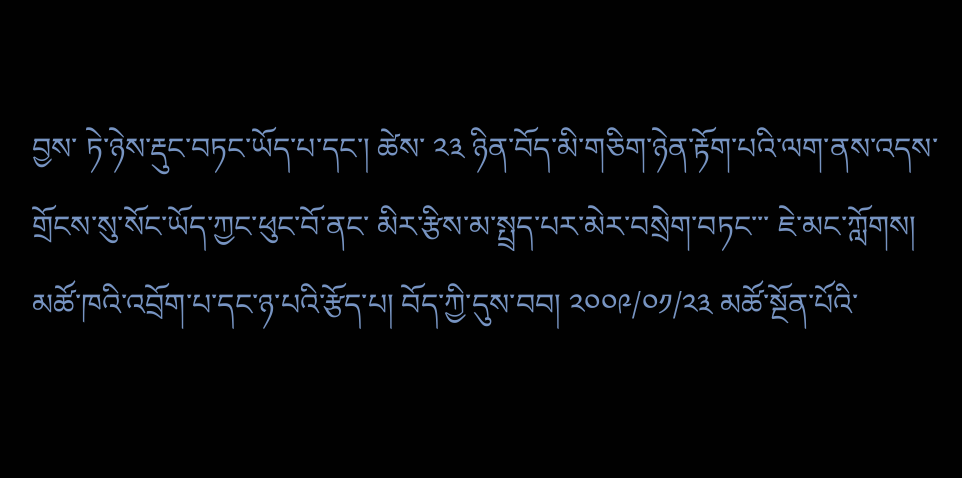བྱས་ ཏེ་ཉེས་རྡུང་བཏང་ཡོད་པ་དང་། ཚེས་ ༢༣ ཉིན་བོད་མི་གཅིག་ཉེན་རྟོག་པའི་ལག་ནས་འདས་གྲོངས་སུ་སོང་ཡོད་ཀྱང་ཕུང་བོ་ནང་ མིར་རྩིས་མ་སྤྲད་པར་མེར་བསྲེག་བཏང་་་ ཇེ་མང་ཀློགས།
མཚོ་ཁའི་འབྲོག་པ་དང་ཉ་པའི་རྩོད་པ། བོད་ཀྱི་དུས་བབ། ༢༠༠༩/༠༡/༢༣ མཚོ་སྔོན་པོའི་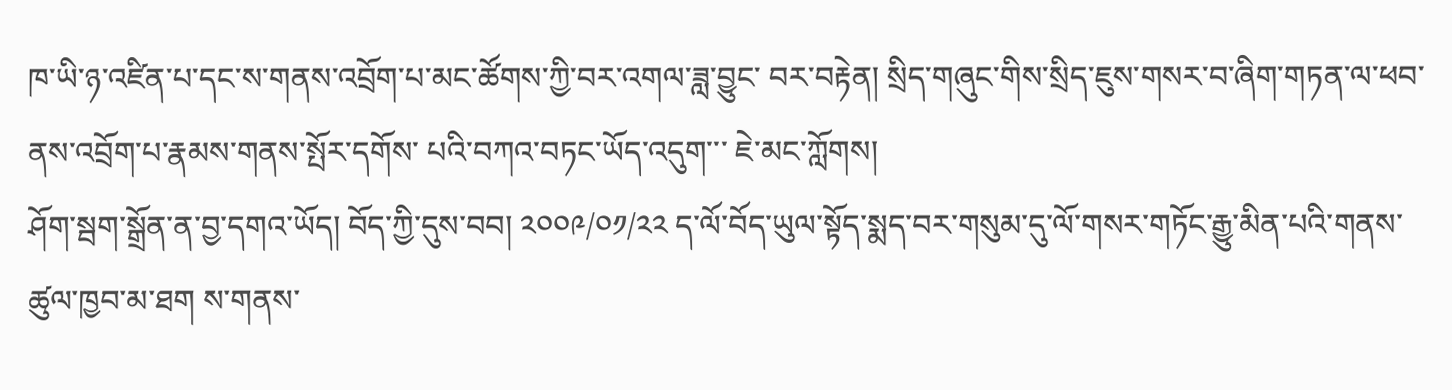ཁ་ཡི་ཉ་འཛིན་པ་དང་ས་གནས་འབྲོག་པ་མང་ཚོགས་ཀྱི་བར་འགལ་ཟླ་བྱུང་ བར་བརྟེན། སྲིད་གཞུང་གིས་སྲིད་ཇུས་གསར་བ་ཞིག་གཏན་ལ་ཕབ་ནས་འབྲོག་པ་རྣམས་གནས་སྤོར་དགོས་ པའི་བཀའ་བཏང་ཡོད་འདུག་་་ ཇེ་མང་ཀློགས།
ཤོག་སྦག་སྒྲོན་ན་བྱ་དགའ་ཡོད། བོད་ཀྱི་དུས་བབ། ༢༠༠༩/༠༡/༢༢ ད་ལོ་བོད་ཡུལ་སྟོད་སྨད་བར་གསུམ་དུ་ལོ་གསར་གཏོང་རྒྱུ་མིན་པའི་གནས་ཚུལ་ཁྱབ་མ་ཐག ས་གནས་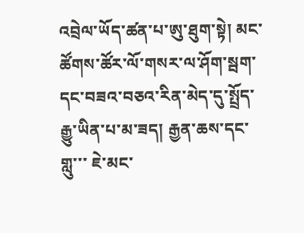འབྲེལ་ཡོད་ཚན་པ་ཨུ་ཐུག་སྟེ། མང་ཚོགས་ཚོར་ལོ་གསར་ལ་ཤོག་སྦག་དང་བཟའ་བཅའ་རིན་མེད་དུ་སྤྲོད་རྒྱུ་ཡིན་པ་མ་ཟད། རྒྱན་ཆས་དང་ གླུ་་་ ཇེ་མང་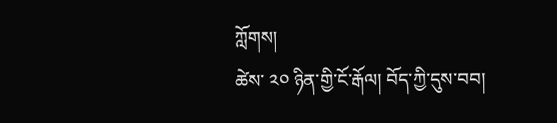ཀློགས།
ཚེས་ ༢༠ ཉིན་གྱི་ངོ་རྒོལ། བོད་ཀྱི་དུས་བབ།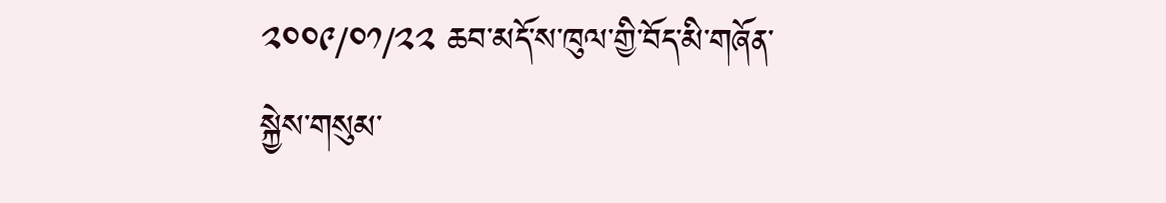༢༠༠༩/༠༡/༢༢ ཆབ་མདོ་ས་ཁུལ་གྱི་བོད་མི་གཞོན་སྐྱེས་གསུམ་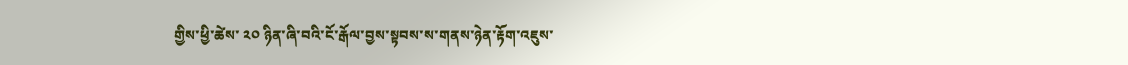གྱིས་ཕྱི་ཚེས་ ༢༠ ཉིན་ཞི་བའི་ངོ་རྒོལ་བྱས་སྟབས་ས་གནས་ཉེན་རྟོག་འཇུས་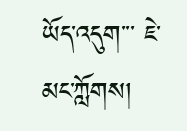ཡོད་འདུག་་་ ཇེ་མང་ཀློགས།